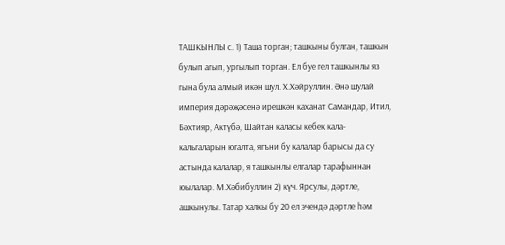ТАШКЫНЛЫ с. 1) Таша торган; ташкыны булган, ташкын булып агып, ургылып торган. Ел буе гел ташкынлы яз гына була алмый икән шул. Х.Хәйруллин. Әнә шулай империя дәрәҗәсенә ирешкән каханат Самандар, Итил, Бәхтияр, Актүбә, Шайтан каласы кебек кала-кальгаларын югалта, ягъни бу калалар барысы да су астында калалар, я ташкынлы елгалар тарафыннан юылалар. М.Хәбибуллин 2) күч. Ярсулы, дәртле, ашкынулы. Татар халкы бу 20 ел эчендә дәртле һәм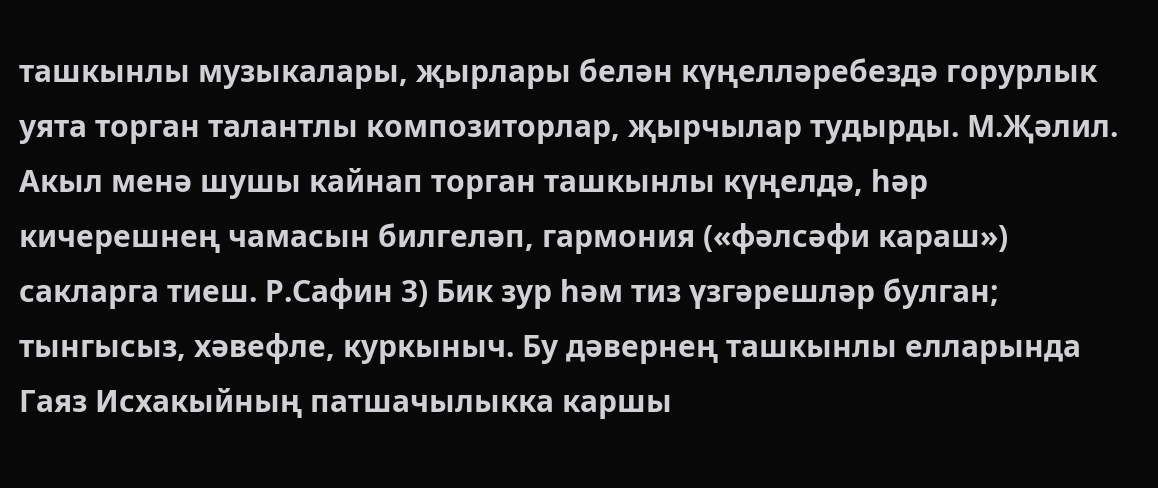ташкынлы музыкалары, җырлары белән күңелләребездә горурлык уята торган талантлы композиторлар, җырчылар тудырды. М.Җәлил. Акыл менә шушы кайнап торган ташкынлы күңелдә, һәр кичерешнең чамасын билгеләп, гармония («фәлсәфи караш») сакларга тиеш. Р.Сафин 3) Бик зур һәм тиз үзгәрешләр булган; тынгысыз, хәвефле, куркыныч. Бу дәвернең ташкынлы елларында Гаяз Исхакыйның патшачылыкка каршы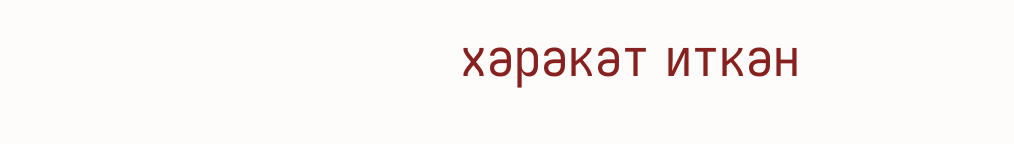хәрәкәт иткән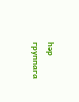һәр группага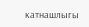катнашлыгы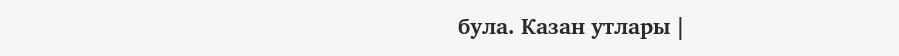була. Казан утлары |